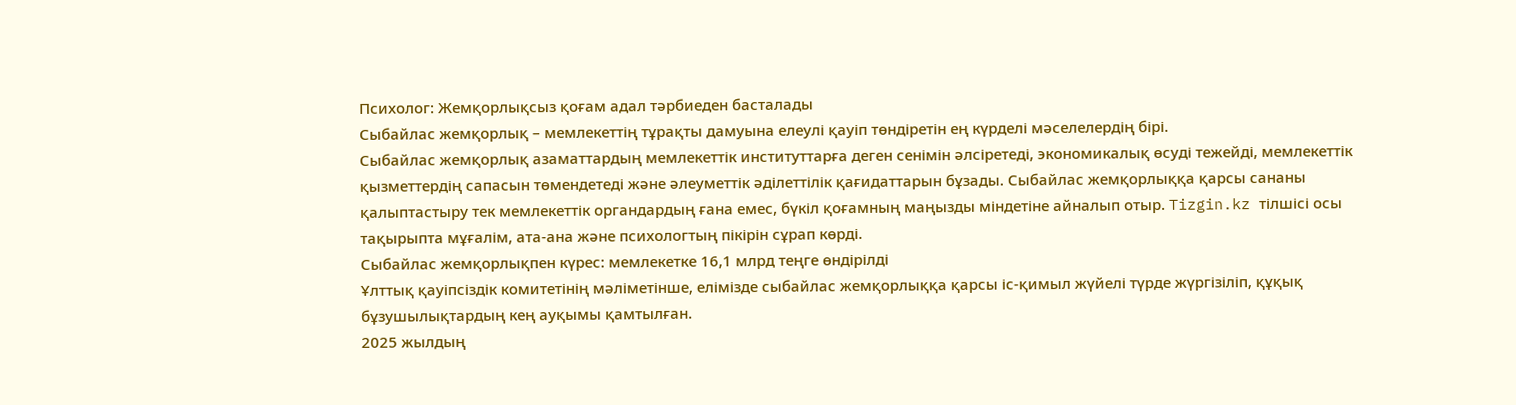Психолог: Жемқорлықсыз қоғам адал тәрбиеден басталады
Сыбайлас жемқорлық – мемлекеттің тұрақты дамуына елеулі қауіп төндіретін ең күрделі мәселелердің бірі.
Сыбайлас жемқорлық азаматтардың мемлекеттік институттарға деген сенімін әлсіретеді, экономикалық өсуді тежейді, мемлекеттік қызметтердің сапасын төмендетеді және әлеуметтік әділеттілік қағидаттарын бұзады. Сыбайлас жемқорлыққа қарсы сананы қалыптастыру тек мемлекеттік органдардың ғана емес, бүкіл қоғамның маңызды міндетіне айналып отыр. Tizgin.kz тілшісі осы тақырыпта мұғалім, ата-ана және психологтың пікірін сұрап көрді.
Сыбайлас жемқорлықпен күрес: мемлекетке 16,1 млрд теңге өндірілді
Ұлттық қауіпсіздік комитетінің мәліметінше, елімізде сыбайлас жемқорлыққа қарсы іс-қимыл жүйелі түрде жүргізіліп, құқық бұзушылықтардың кең ауқымы қамтылған.
2025 жылдың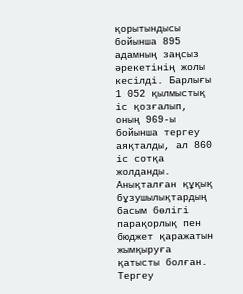қорытындысы бойынша 895 адамның заңсыз әрекетінің жолы кесілді. Барлығы 1 052 қылмыстық іс қозғалып, оның 969-ы бойынша тергеу аяқталды, ал 860 іс сотқа жолданды. Анықталған құқық бұзушылықтардың басым бөлігі парақорлық пен бюджет қаражатын жымқыруға қатысты болған.
Тергеу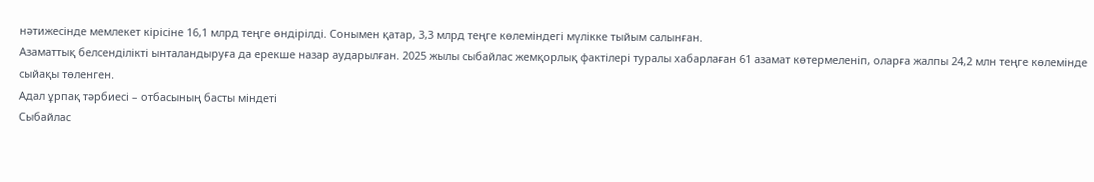нәтижесінде мемлекет кірісіне 16,1 млрд теңге өндірілді. Сонымен қатар, 3,3 млрд теңге көлеміндегі мүлікке тыйым салынған.
Азаматтық белсенділікті ынталандыруға да ерекше назар аударылған. 2025 жылы сыбайлас жемқорлық фактілері туралы хабарлаған 61 азамат көтермеленіп, оларға жалпы 24,2 млн теңге көлемінде сыйақы төленген.
Адал ұрпақ тәрбиесі – отбасының басты міндеті
Сыбайлас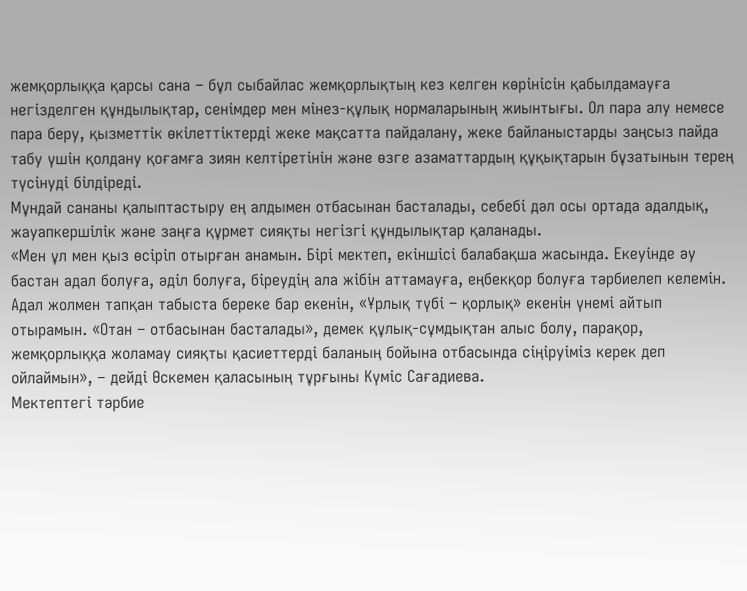жемқорлыққа қарсы сана – бұл сыбайлас жемқорлықтың кез келген көрінісін қабылдамауға негізделген құндылықтар, сенімдер мен мінез-құлық нормаларының жиынтығы. Ол пара алу немесе пара беру, қызметтік өкілеттіктерді жеке мақсатта пайдалану, жеке байланыстарды заңсыз пайда табу үшін қолдану қоғамға зиян келтіретінін және өзге азаматтардың құқықтарын бұзатынын терең түсінуді білдіреді.
Мұндай сананы қалыптастыру ең алдымен отбасынан басталады, себебі дәл осы ортада адалдық, жауапкершілік және заңға құрмет сияқты негізгі құндылықтар қаланады.
«Мен ұл мен қыз өсіріп отырған анамын. Бірі мектеп, екіншісі балабақша жасында. Екеуінде әу бастан адал болуға, әділ болуға, біреудің ала жібін аттамауға, еңбекқор болуға тәрбиелеп келемін. Адал жолмен тапқан табыста береке бар екенін, «Ұрлық түбі – қорлық» екенін үнемі айтып отырамын. «Отан – отбасынан басталады», демек құлық-сұмдықтан алыс болу, парақор, жемқорлыққа жоламау сияқты қасиеттерді баланың бойына отбасында сіңіруіміз керек деп ойлаймын», – дейді Өскемен қаласының тұрғыны Күміс Сағадиева.
Мектептегі тәрбие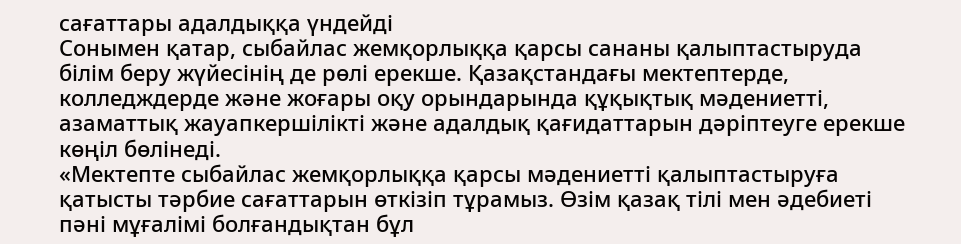сағаттары адалдыққа үндейді
Сонымен қатар, сыбайлас жемқорлыққа қарсы сананы қалыптастыруда білім беру жүйесінің де рөлі ерекше. Қазақстандағы мектептерде, колледждерде және жоғары оқу орындарында құқықтық мәдениетті, азаматтық жауапкершілікті және адалдық қағидаттарын дәріптеуге ерекше көңіл бөлінеді.
«Мектепте сыбайлас жемқорлыққа қарсы мәдениетті қалыптастыруға қатысты тәрбие сағаттарын өткізіп тұрамыз. Өзім қазақ тілі мен әдебиеті пәні мұғалімі болғандықтан бұл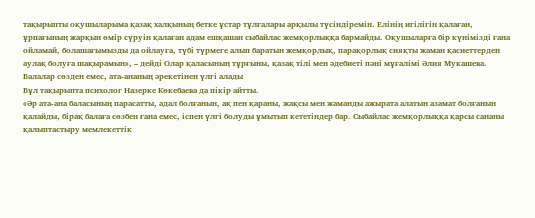тақырыпты оқушыларыма қазақ халқының бетке ұстар тұлғалары арқылы түсіндіремін. Елінің игілігін қалаған, ұрпағының жарқын өмір сүруін қалаған адам ешқашан сыбайлас жемқорлыққа бармайды. Оқушыларға бір күнімізді ғана ойламай, болашағымызды да ойлауға, түбі түрмеге алып баратын жемқорлық, парақорлық сияқты жаман қасиеттерден аулақ болуға шақырамын», – дейді Олар қаласының тұрғыны, қазақ тілі мен әдебиеті пәні мұғалімі Әлия Мукашева.
Балалар сөзден емес, ата-ананың әрекетінен үлгі алады
Бұл тақырыпта психолог Назерке Көкебаева да пікір айтты.
«Әр ата-ана баласының парасатты, адал болғанын, ақ пен қараны, жақсы мен жаманды ажырата алатын азамат болғанын қалайды, бірақ балаға сөзбен ғана емес, іспен үлгі болуды ұмытып кететіндер бар. Сыбайлас жемқорлыққа қарсы сананы қалыптастыру мемлекеттік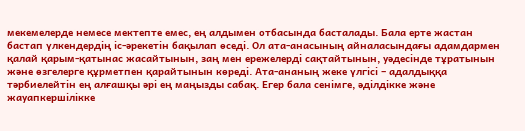мекемелерде немесе мектепте емес, ең алдымен отбасында басталады. Бала ерте жастан бастап үлкендердің іс-әрекетін бақылап өседі. Ол ата-анасының айналасындағы адамдармен қалай қарым-қатынас жасайтынын, заң мен ережелерді сақтайтынын, уәдесінде тұратынын және өзгелерге құрметпен қарайтынын көреді. Ата-ананың жеке үлгісі – адалдыққа тәрбиелейтін ең алғашқы әрі ең маңызды сабақ. Егер бала сенімге, әділдікке және жауапкершілікке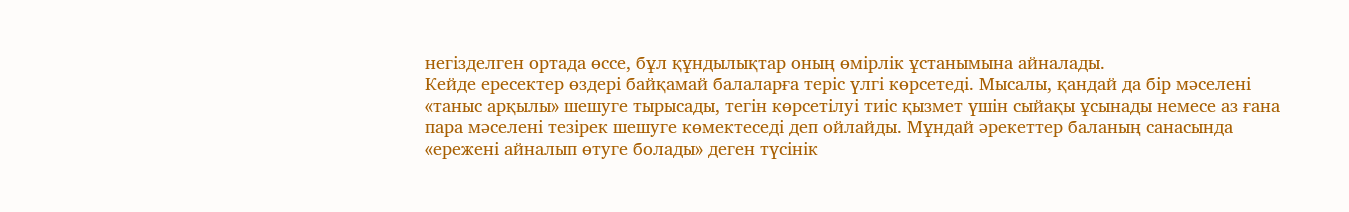негізделген ортада өссе, бұл құндылықтар оның өмірлік ұстанымына айналады.
Кейде ересектер өздері байқамай балаларға теріс үлгі көрсетеді. Мысалы, қандай да бір мәселені «таныс арқылы» шешуге тырысады, тегін көрсетілуі тиіс қызмет үшін сыйақы ұсынады немесе аз ғана пара мәселені тезірек шешуге көмектеседі деп ойлайды. Мұндай әрекеттер баланың санасында «ережені айналып өтуге болады» деген түсінік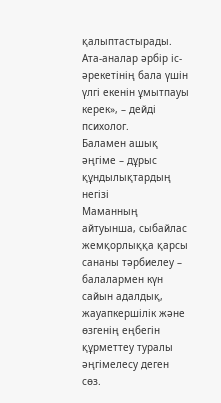қалыптастырады. Ата-аналар әрбір іс-әрекетінің бала үшін үлгі екенін ұмытпауы керек», – дейді психолог.
Баламен ашық әңгіме – дұрыс құндылықтардың негізі
Маманның айтуынша, сыбайлас жемқорлыққа қарсы сананы тәрбиелеу – балалармен күн сайын адалдық, жауапкершілік және өзгенің еңбегін құрметтеу туралы әңгімелесу деген сөз.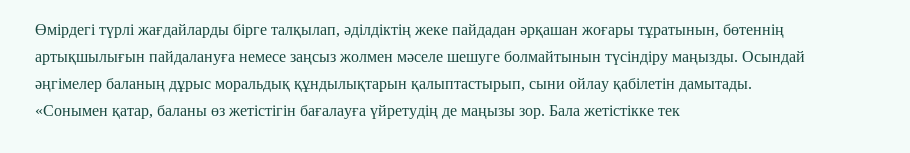Өмірдегі түрлі жағдайларды бірге талқылап, әділдіктің жеке пайдадан әрқашан жоғары тұратынын, бөтеннің артықшылығын пайдалануға немесе заңсыз жолмен мәселе шешуге болмайтынын түсіндіру маңызды. Осындай әңгімелер баланың дұрыс моральдық құндылықтарын қалыптастырып, сыни ойлау қабілетін дамытады.
«Сонымен қатар, баланы өз жетістігін бағалауға үйретудің де маңызы зор. Бала жетістікке тек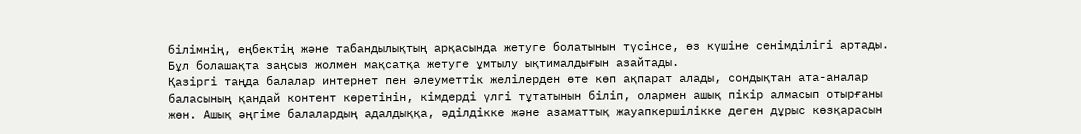білімнің, еңбектің және табандылықтың арқасында жетуге болатынын түсінсе, өз күшіне сенімділігі артады. Бұл болашақта заңсыз жолмен мақсатқа жетуге ұмтылу ықтималдығын азайтады.
Қазіргі таңда балалар интернет пен әлеуметтік желілерден өте көп ақпарат алады, сондықтан ата-аналар баласының қандай контент көретінін, кімдерді үлгі тұтатынын біліп, олармен ашық пікір алмасып отырғаны жөн. Ашық әңгіме балалардың адалдыққа, әділдікке және азаматтық жауапкершілікке деген дұрыс көзқарасын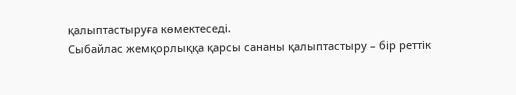қалыптастыруға көмектеседі.
Сыбайлас жемқорлыққа қарсы сананы қалыптастыру – бір реттік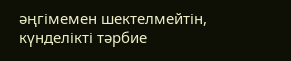әңгімемен шектелмейтін, күнделікті тәрбие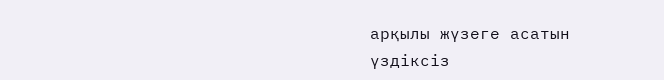арқылы жүзеге асатын үздіксіз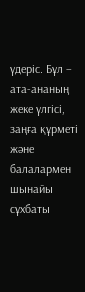үдеріс. Бұл – ата-ананың жеке үлгісі, заңға құрметі және балалармен шынайы сұхбаты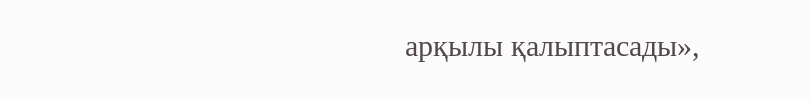арқылы қалыптасады»,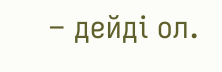– дейді ол.